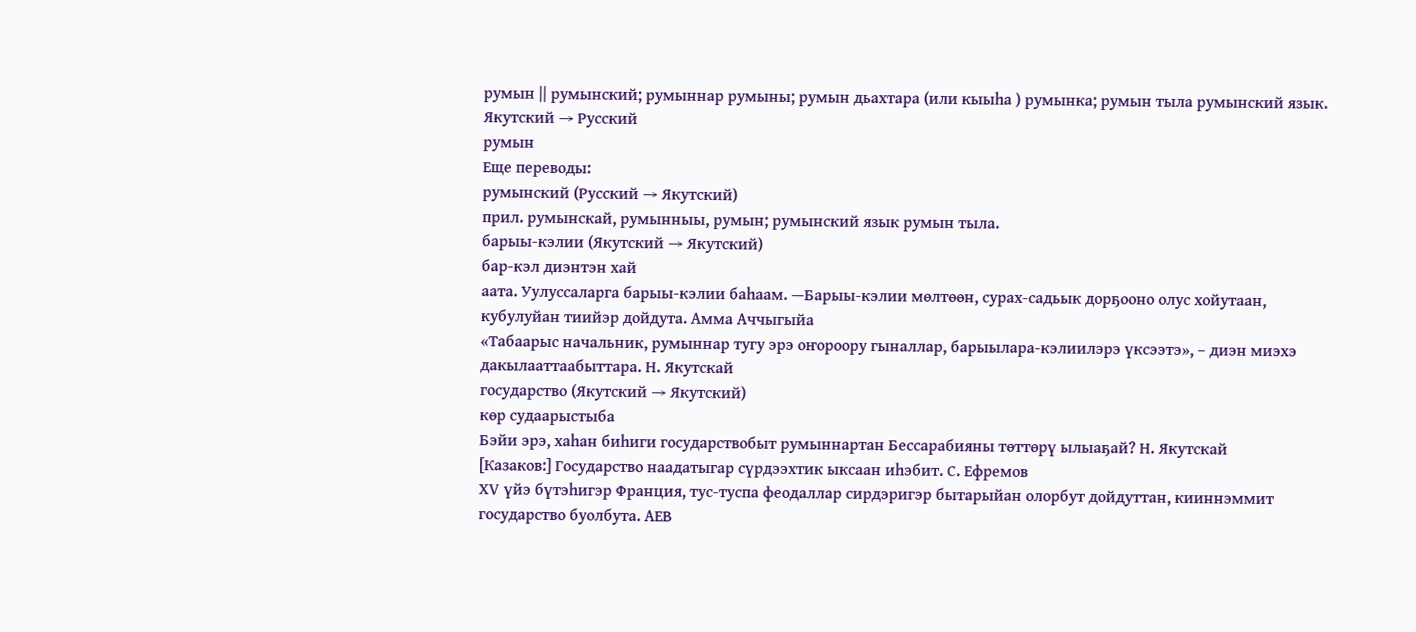румын || румынский; румыннар румыны; румын дьахтара (или кыыһа ) румынка; румын тыла румынский язык.
Якутский → Русский
румын
Еще переводы:
румынский (Русский → Якутский)
прил. румынскай, румынныы, румын; румынский язык румын тыла.
барыы-кэлии (Якутский → Якутский)
бар-кэл диэнтэн хай
аата. Уулуссаларга барыы-кэлии баһаам. —Барыы-кэлии мөлтөөн, сурах-садьык дорҕооно олус хойутаан, кубулуйан тиийэр дойдута. Амма Аччыгыйа
«Табаарыс начальник, румыннар тугу эрэ оҥороору гыналлар, барыылара-кэлиилэрэ үксээтэ», – диэн миэхэ дакылааттаабыттара. Н. Якутскай
государство (Якутский → Якутский)
көр судаарыстыба
Бэйи эрэ, хаһан биһиги государствобыт румыннартан Бессарабияны төттөрү ылыаҕай? Н. Якутскай
[Казаков:] Государство наадатыгар сүрдээхтик ыксаан иһэбит. С. Ефремов
ХV үйэ бүтэһигэр Франция, тус-туспа феодаллар сирдэригэр бытарыйан олорбут дойдуттан, кииннэммит государство буолбута. АЕВ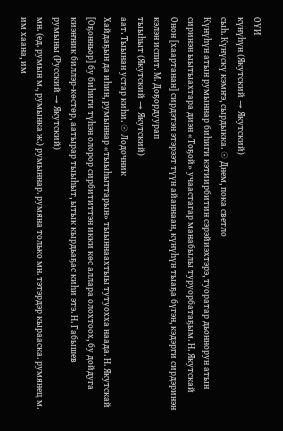ОҮИ
күнүһүн (Якутский → Якутский)
сыһ. Күнүскү кэмҥэ, сырдыкка. ☉ Днем, пока светло
Күнүһүн атын румыннар биһиги кэтиирбитин сэрэйиэхтэрэ, туоратар дьоннорун атын сиринэн ыытыахтара диэн «Тоҕой» учаастагар манабылы туруорбатаҕым. Н. Якутскай
Онон [хаартанан] сирдэтэн этэрээт түүн айаннаан, күнүһүн тыаҕа бүгэн, кэдэрги сирдэринэн кэлэн испит. М. Доҕордуурап
тыыһыт (Якутский → Якутский)
аат. Тыынан устар киһи. ☉ Лодочник
Хайдаҕын да иһин, румыннар «тыыһыттарын» тыыннаахтыы тутуохха наада. Н. Якутскай
[Оҕонньор] бу биһиги түһэн олорор сирбититтэн икки көс аллара олохтоох, бу дойдуга киэҥник биллэр-көстөр, аатырар тыыһыт, ытык кырдьаҕас киһи этэ. Н. Габышев
румыны (Русский → Якутский)
мн. (ед. румын м., румынка ж.) румыннар. румяна только мн. тэтэрдэр кырааска. румянец м. им хаана, им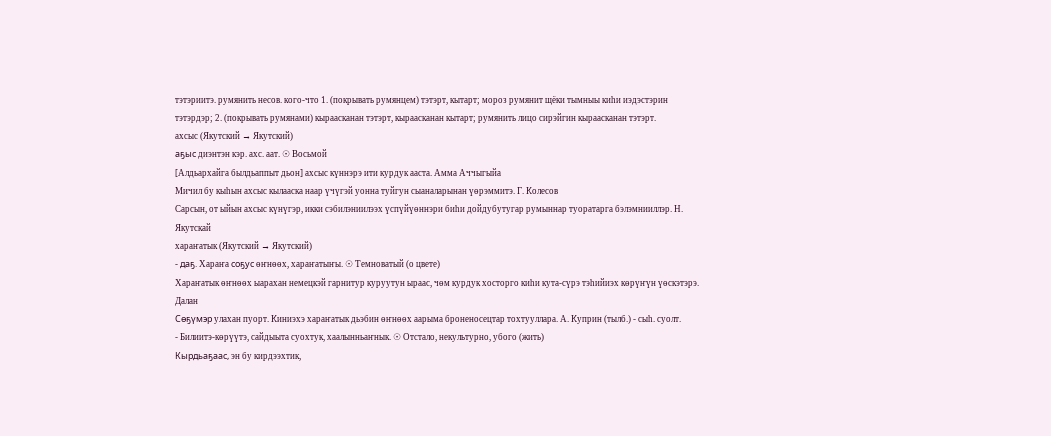тэтэриитэ. румянить несов. кого-что 1. (покрывать румянцем) тэтэрт, кытарт; мороз румянит щёки тымныы киһи иэдэстэрин тэтэрдэр; 2. (покрывать румянами) кыраасканан тэтэрт, кыраасканан кытарт; румянить лицо сирэйгин кыраасканан тэтэрт.
ахсыс (Якутский → Якутский)
аҕыс диэнтэн кэр. ахс. аат. ☉ Восьмой
[Алдьархайга былдьаппыт дьон] ахсыс күннэрэ ити курдук ааста. Амма Аччыгыйа
Мичил бу кыһын ахсыс кылааска наар үчүгэй уонна туйгун сыаналарынан үөрэммитэ. Г. Колесов
Сарсын, от ыйын ахсыс күнүгэр, икки сэбилэниилээх үспүйүөннэри биһи дойдубутугар румыннар туоратарга бэлэмнииллэр. Н. Якутскай
хараҥатык (Якутский → Якутский)
- даҕ. Хараҥа соҕус өҥнөөх, хараҥатыҥы. ☉ Темноватый (о цвете)
Хараҥатык өҥнөөх ыарахан немецкэй гарнитур куруутун ыраас, чөм курдук хосторго киһи кута-сүрэ тэһийиэх көрүҥүн үөскэтэрэ. Далан
Сөҕүмэр улахан пуорт. Киниэхэ хараҥатык дьэбин өҥнөөх аарыма броненосецтар тохтууллара. А. Куприн (тылб.) - сыһ. суолт.
- Билиитэ-көрүүтэ, сайдыыта суохтук, хаалынньаҥнык. ☉ Отстало, некультурно, убого (жить)
Кырдьаҕаас, эн бу кирдээхтик,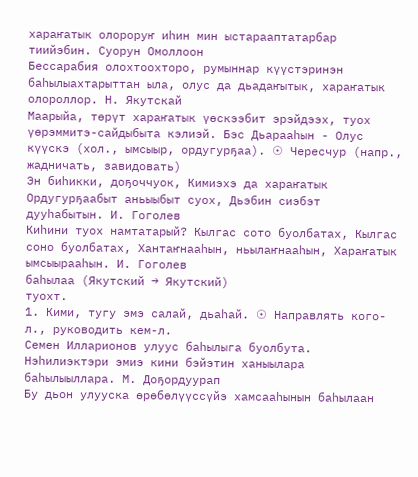хараҥатык олороруҥ иһин мин ыстарааптатарбар тиийэбин. Суорун Омоллоон
Бессарабия олохтоохторо, румыннар күүстэринэн баһылыахтарыттан ыла, олус да дьадаҥытык, хараҥатык олороллор. Н. Якутскай
Маарыйа, төрүт хараҥатык үөскээбит эрэйдээх, туох үөрэммитэ-сайдыбыта кэлиэй. Бэс Дьарааһын - Олус күүскэ (хол., ымсыыр, ордугурҕаа). ☉ Чересчур (напр., жадничать, завидовать)
Эн биһикки, доҕоччуок, Кимиэхэ да хараҥатык Ордугурҕаабыт аньыыбыт суох, Дьэбин сиэбэт дууһабытын. И. Гоголев
Киһини туох намтатарый? Кылгас сото буолбатах, Кылгас соно буолбатах, Хантаҥнааһын, ньылаҥнааһын, Хараҥатык ымсыырааһын. И. Гоголев
баһылаа (Якутский → Якутский)
туохт.
1. Кими, тугу эмэ салай, дьаһай. ☉ Направлять кого-л., руководить кем-л.
Семен Илларионов улуус баһылыга буолбута. Нэһилиэктэри эмиэ кини бэйэтин ханыылара баһылыыллара. М. Доҕордуурап
Бу дьон улууска өрөбөлүүссүйэ хамсааһынын баһылаан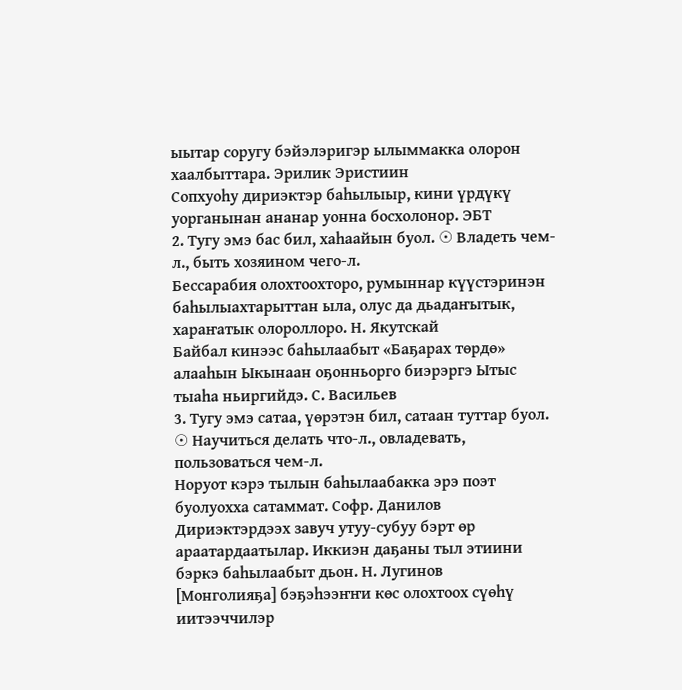ыытар соругу бэйэлэригэр ылыммакка олорон хаалбыттара. Эрилик Эристиин
Сопхуоһу дириэктэр баһылыыр, кини үрдүкү уорганынан ананар уонна босхолонор. ЭБТ
2. Тугу эмэ бас бил, хаһаайын буол. ☉ Владеть чем-л., быть хозяином чего-л.
Бессарабия олохтоохторо, румыннар күүстэринэн баһылыахтарыттан ыла, олус да дьадаҥытык, хараҥатык олороллоро. Н. Якутскай
Байбал кинээс баһылаабыт «Баҕарах төрдө» алааһын Ыкынаан оҕонньорго биэрэргэ Ытыс тыаһа ньиргийдэ. С. Васильев
3. Тугу эмэ сатаа, үөрэтэн бил, сатаан туттар буол. ☉ Научиться делать что-л., овладевать, пользоваться чем-л.
Норуот кэрэ тылын баһылаабакка эрэ поэт буолуохха сатаммат. Софр. Данилов
Дириэктэрдээх завуч утуу-субуу бэрт өр араатардаатылар. Иккиэн даҕаны тыл этиини бэркэ баһылаабыт дьон. Н. Лугинов
[Монголияҕа] бэҕэһээҥҥи көс олохтоох сүөһү иитээччилэр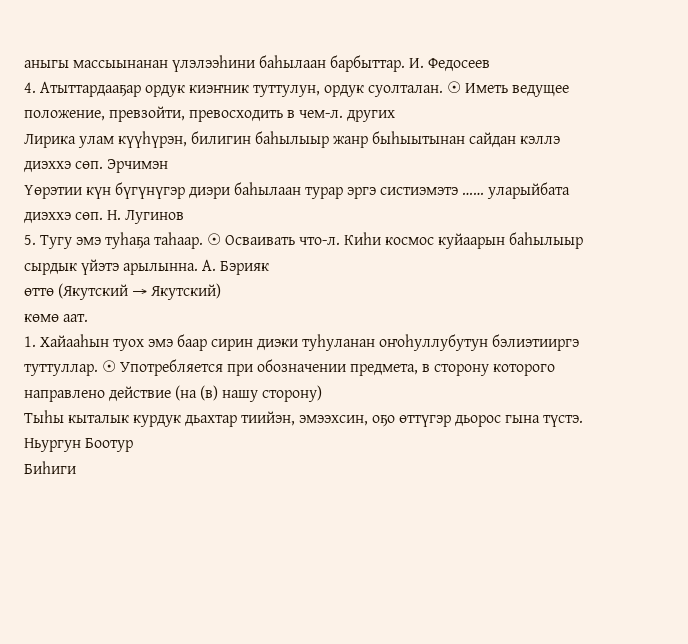аныгы массыынанан үлэлээһини баһылаан барбыттар. И. Федосеев
4. Атыттардааҕар ордук киэҥник туттулун, ордук суолталан. ☉ Иметь ведущее положение, превзойти, превосходить в чем-л. других
Лирика улам күүһүрэн, билигин баһылыыр жанр быһыытынан сайдан кэллэ диэххэ сөп. Эрчимэн
Үөрэтии күн бүгүнүгэр диэри баһылаан турар эргэ систиэмэтэ …… уларыйбата диэххэ сөп. Н. Лугинов
5. Тугу эмэ туһаҕа таһаар. ☉ Осваивать что-л. Киһи космос куйаарын баһылыыр сырдык үйэтэ арылынна. А. Бэрияк
өттө (Якутский → Якутский)
көмө аат.
1. Хайааһын туох эмэ баар сирин диэки туһуланан оҥоһуллубутун бэлиэтииргэ туттуллар. ☉ Употребляется при обозначении предмета, в сторону которого направлено действие (на (в) нашу сторону)
Тыһы кыталык курдук дьахтар тиийэн, эмээхсин, оҕо өттүгэр дьорос гына түстэ. Ньургун Боотур
Биһиги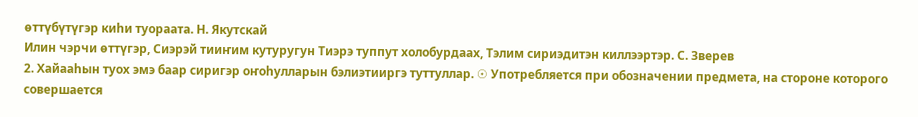өттүбүтүгэр киһи туораата. Н. Якутскай
Илин чэрчи өттүгэр, Сиэрэй тииҥим кутуругун Тиэрэ туппут холобурдаах, Тэлим сириэдитэн киллээртэр. С. Зверев
2. Хайааһын туох эмэ баар сиригэр оҥоһулларын бэлиэтииргэ туттуллар. ☉ Употребляется при обозначении предмета, на стороне которого совершается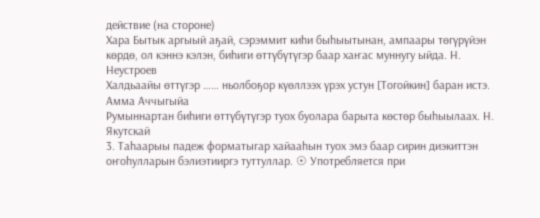действие (на стороне)
Хара Бытык аргыый аҕай, сэрэммит киһи быһыытынан, ампаары төгүрүйэн көрдө, ол кэннэ кэлэн, биһиги өттүбүтүгэр баар хаҥас муннугу ыйда. Н. Неустроев
Халдьаайы өттүгэр …… ньолбоҕор күөллээх үрэх устун [Тогойкин] баран истэ. Амма Аччыгыйа
Румыннартан биһиги өттүбүтүгэр туох буолара барыта көстөр быһыылаах. Н. Якутскай
3. Таһаарыы падеж форматыгар хайааһын туох эмэ баар сирин диэкиттэн оҥоһулларын бэлиэтииргэ туттуллар. ☉ Употребляется при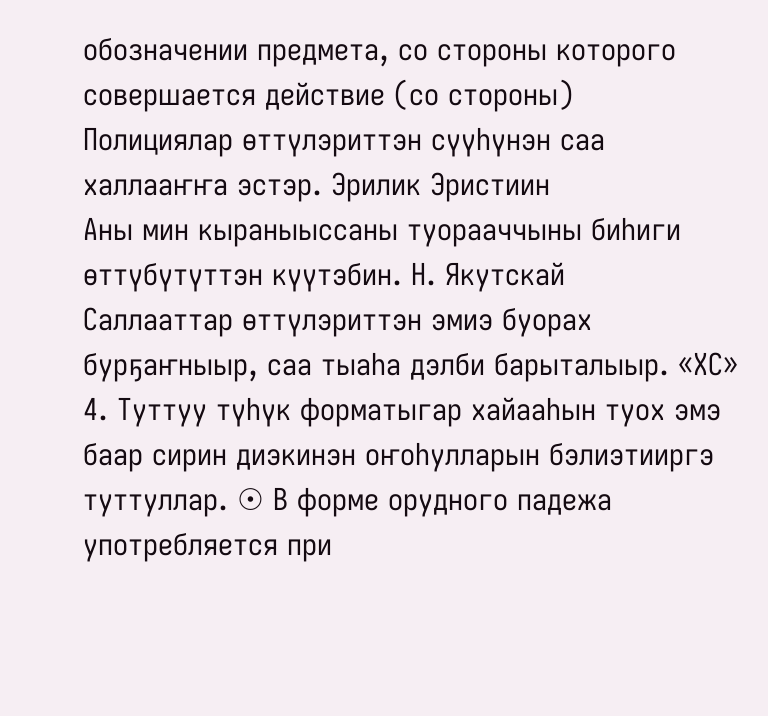обозначении предмета, со стороны которого совершается действие (со стороны)
Полициялар өттүлэриттэн сүүһүнэн саа халлааҥҥа эстэр. Эрилик Эристиин
Аны мин кыраныыссаны туорааччыны биһиги өттүбүтүттэн күүтэбин. Н. Якутскай
Саллааттар өттүлэриттэн эмиэ буорах бурҕаҥныыр, саа тыаһа дэлби барыталыыр. «ХС»
4. Туттуу түһүк форматыгар хайааһын туох эмэ баар сирин диэкинэн оҥоһулларын бэлиэтииргэ туттуллар. ☉ В форме орудного падежа употребляется при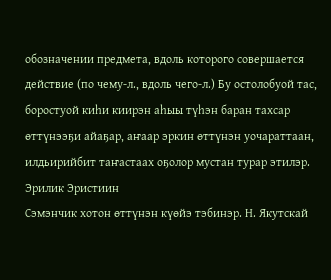обозначении предмета, вдоль которого совершается действие (по чему-л., вдоль чего-л.) Бу остолобуой тас, боростуой киһи киирэн аһыы түһэн баран тахсар өттүнээҕи айаҕар, аҥаар эркин өттүнэн уочараттаан, илдьирийбит таҥастаах оҕолор мустан турар этилэр. Эрилик Эристиин
Сэмэнчик хотон өттүнэн күөйэ тэбинэр. Н. Якутскай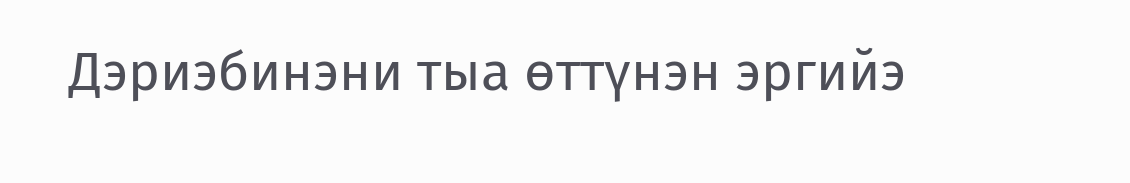Дэриэбинэни тыа өттүнэн эргийэ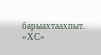барыахтаахпыт. «ХС»